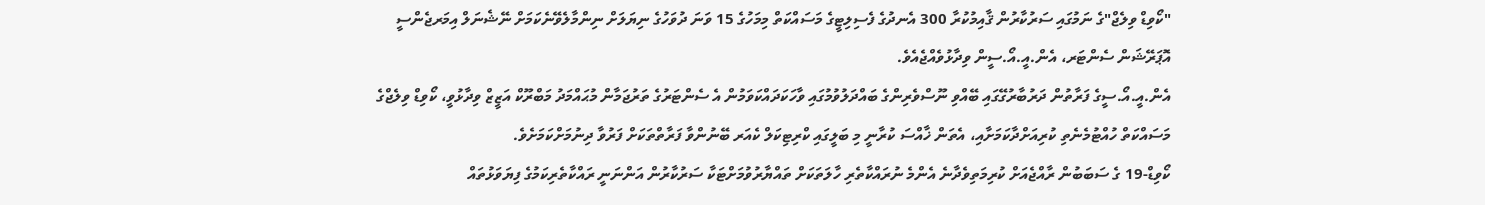"ކޯވިޑް ވިލެޖް"ގެ ނަމުގައި ސަރުކާރުން ޤާއިމުކުރާ 300 އެނދުގެ ފެސިލިޓީގެ މަސައްކަތް މިމަހުގެ 15 ވަނަ ދުވަހުގެ ނިޔަލަށް ނިންމާލެވޭނެކަމަށް ނޭޝެނަލް އިމަރޖެންސީ އޮޕަރޭޝަން ސެންޓަރ، އެން.އީ.އޯ.ސީން ވިދާޅުވެއްޖެއެވެ.
އެން.އީ.އޯ.ސީގެ ފަރާތުން ދަރުބާރުގޭގައި ބޭއްވި ނޫސްވެރިންގެ ބައްދަލުވުމުގައި ވާހަކަދައްކަވަމުން އެ ސެންޓަރުގެ ތަރުޖަމާން މުޙައްމަދު މަބްރޫކް އަޒީޒް ވިދާޅުވީ، ކޯވިޑް ވިލެޖްގެ މަސައްކަތް ހުއްޓުމެނެތި ކުރިއަށްދާކަމަށާއި، އެތަން ޚާއްސަ ކުރާނީ މި ބަލީގައި ކްރިޓިކަލް ކެއަރ ބޭނުންވާ ފަރާތްތަކަށް ފަރުވާ ދިނުމަށްކަމަށެވެ.
ކޯވިޑް-19 ގެ ސަބަބުން ރާއްޖެއަށް ކުރިމަތިވެދާނެ އެންމެ ނުރައްކާތެރި ހާލަތަކަށް ތައްޔާރުވުމަށްޓަކާ ސަރުކާރުން އަންނަނީ ރައްކާތެރިކަމުގެ ފިޔަވަޅުތައް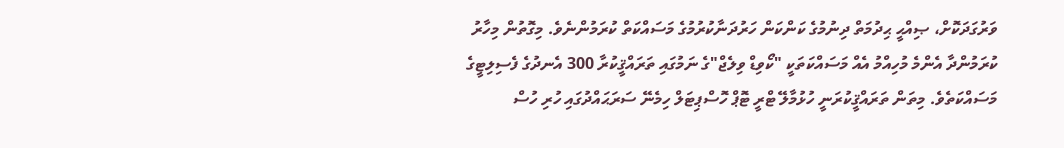ވަރުގަދަކޮށް، ޞިއްޙީ ޙިދުމަތް ދިނުމުގެ ކަންކަން ހަރުދަނާކުރުމުގެ މަސައްކަތް ކުރަމުންނެވެ. މިގޮތުން މިހާރު ކުރަމުންދާ އެންމެ މުހިއްމު އެއް މަސައްކަތަކީ "ކޯވިޑް ވިލެޖް"ގެ ނަމުގައި ތަރައްޤީކުރާ 300 އެނދުގެ ފެސިލިޓީގެ މަސައްކަތެވެ. މިތަން ތަރައްޤީކުރަނީ ހުޅުމާލޭ ޓްރީ ޓޮޕް ހޮސްޕިޓަލް ހިމެނޭ ސަރަޙައްދުގައި ހުރި ހުސް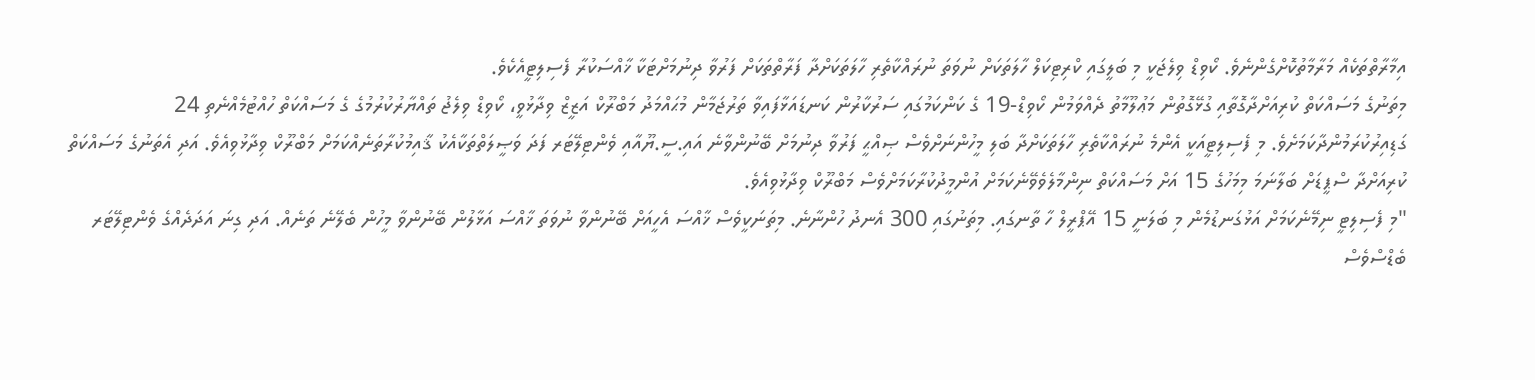އިމާރާތްތަކެއް މަރާމާތުކޮށްގެންނެވެ. ކޯވިޑް ވިލެޖަކީ މި ބަލީގައި ކްރިޓިކަލް ހާލަތަކަށް ނުވަތަ ނުރައްކާތެރި ހާލަތަކަށްދާ ފަރާތްތަކަށް ފަރުވާ ދިނުމަށްޓަކާ ޚާއްސަކުރާ ފެސިލިޓީއެކެވެ.
މިތަނުގެ މަސައްކަތް ކުރިއަށްދާގޮތާއި ގުޅޭގޮތުން މަޢުލޫމާތު ދެއްވަމުން ކޯވިޑް-19 ގެ ކަންކަމުގައި ސަރުކާރުން ކަނޑައަޅާފައިވާ ތަރުޖަމާން މުޙައްމަދު މަބްރޫކް އަޒީޒް ވިދާޅުވީ، ކޯވިޑް ވިލެޖު ތައްޔާރުކުރުމުގެ ގެ މަސައްކަތް ހުއްޓުމެއްނެތި 24 ގަޑިއިރުކުރަމުންދާކަމަށެވެ. މި ފެސިލިޓީއަކީ އެންމެ ނުރައްކާތެރި ހާލަތަކަށްދާ ބަލި މީހުންނަށްވެސް ޞިއްޙީ ފަރުވާ ދިނުމަށް ބޭނުންވާނެ އައި.ސީ.ޔޫއާއި ވެންޓިލޭޓަރ ފަދަ ވަޞީލަތްތަކާއެކު ޤާއިމުކުރާތަނެއްކަމަށް މަބްރޫކް ވިދާޅުވިއެވެ. އަދި އެތަނުގެ މަސައްކަތް ކުރިއަށްދާ ސްޕީޑަށް ބަލާނަމަ މިމަހުގެ 15 އަށް މަސައްކަތް ނިންމާލެވެވޭނެކަމަށް އުންމީދުކުރާކަމަށްވެސް މަބްރޫކް ވިދާޅުވިއެވެ.
"މި ފެސިލިޓީ ނިމޭނެކަމަށް އަޅުގަނޑުމެން މި ބަލަނީ 15 އޭޕްރީލް ހާ ތާނގައި. މިތަނުގައި 300 އެނދު ހުންނާނެ. މިތަނަކީވެސް ޚާއްސަ އެހީއަށް ބޭނުންވާ ނުވަތަ ޚާއްސަ އަޅާލުން ބޭނުންވާ މީހުން ބެލޭނެ ތަނެއް. އަދި ގިނަ އަދަދެއްގެ ވެންޓިލޭޓަރ ބެޑްސްވެސް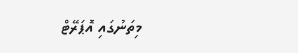މިތަނުގައި އޮޕަރޭޓް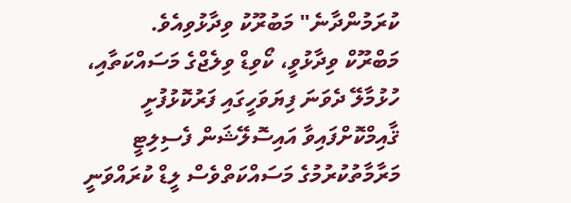ކުރަމުންދާނެ" މަބުރޫކު ވިދާޅުވިއެވެ.
މަބްރޫކް ވިދާޅުވީ، ކޯވިޑް ވިލެޖްގެ މަސައްކަތާއި، ހުޅުމާލޭ ދެވަނަ ފިޔަވަހީގައި ފަރުކޮޅުފުށީ ޤާއިމްކޮށްފައިވާ އައިސޮލޭޝަން ފެސިލިޓީ މަރާމާތުކުރުމުގެ މަސައްކަތްވެސް ލީޑް ކުރައްވަނީ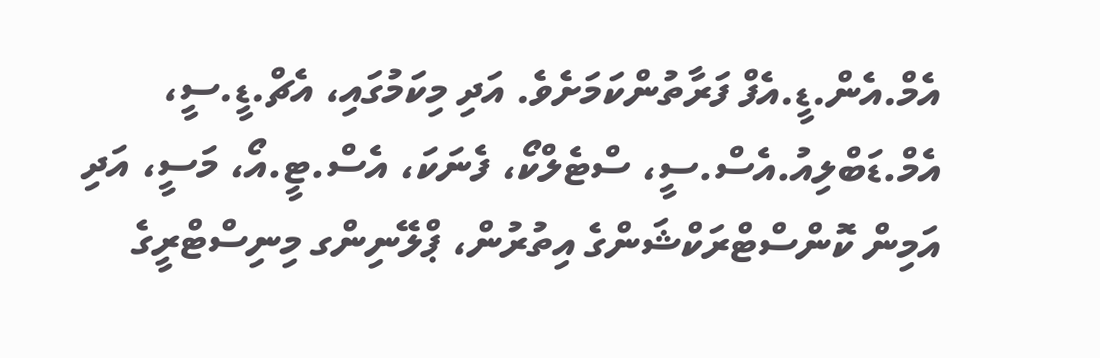އެމް.އެން.ޑީ.އެފް ފަރާތުންކަމަށެވެ. އަދި މިކަމުގައި، އެޗް.ޑީ.ސީ، އެމް.ޑަބްލިއު.އެސް.ސީ، ސްޓެލްކޯ، ފެނަކަ، އެސް.ޓީ.އޯ، މަސީ، އަދި އަމިން ކޮންސްޓްރަކްޝަންގެ އިތުރުން، ޕްލޭނިންގ މިނިސްޓްރީގެ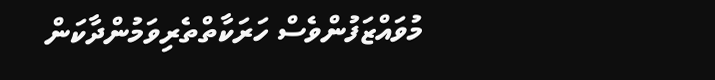މުވައްޒަފުންވެސް ހަރަކާތްތެރިވަމުންދާކަން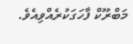މަބްރޫކް ފާހަގަކުރެއްވިއެވެ.